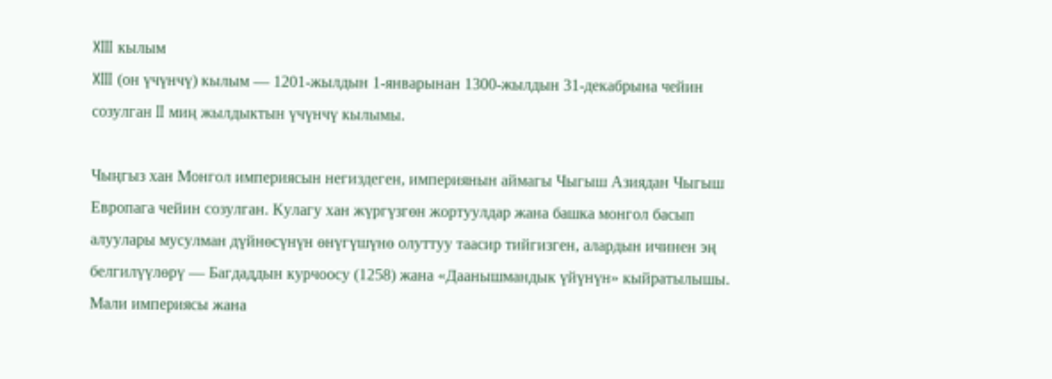XIII кылым
XIII (он үчүнчү) кылым — 1201-жылдын 1-январынан 1300-жылдын 31-декабрына чейин созулган II миң жылдыктын үчүнчү кылымы.

Чыңгыз хан Монгол империясын негиздеген, империянын аймагы Чыгыш Азиядан Чыгыш Европага чейин созулган. Кулагу хан жүргүзгөн жортуулдар жана башка монгол басып алуулары мусулман дүйнөсүнүн өнүгүшүнө олуттуу таасир тийгизген, алардын ичинен эң белгилүүлөрү — Багдаддын курчоосу (1258) жана «Даанышмандык үйүнүн» кыйратылышы.
Мали империясы жана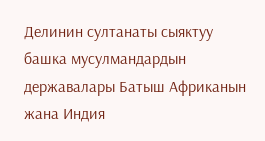Делинин султанаты сыяктуу башка мусулмандардын державалары Батыш Африканын жана Индия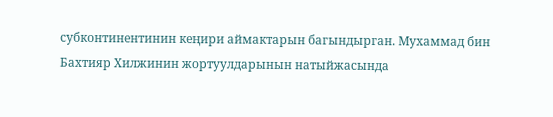субконтинентинин кеңири аймактарын багындырган. Мухаммад бин Бахтияр Хилжинин жортуулдарынын натыйжасында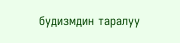будизмдин таралуу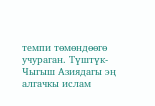темпи төмөндөөгө учураган. Түштүк-Чыгыш Азиядагы эң алгачкы ислам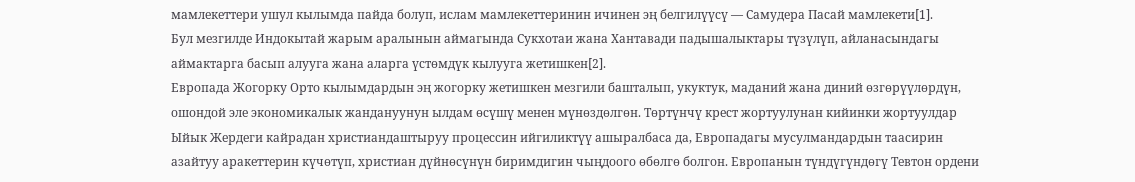мамлекеттери ушул кылымда пайда болуп, ислам мамлекеттеринин ичинен эң белгилүүсү — Самудера Пасай мамлекети[1].
Бул мезгилде Индокытай жарым аралынын аймагында Сукхотаи жана Хантавади падышалыктары түзүлүп, айланасындагы аймактарга басып алууга жана аларга үстөмдүк кылууга жетишкен[2].
Европада Жогорку Орто кылымдардын эң жогорку жетишкен мезгили башталып, укуктук, маданий жана диний өзгөрүүлөрдүн, ошондой эле экономикалык жандануунун ылдам өсүшү менен мүнөздөлгөн. Төртүнчү крест жортуулунан кийинки жортуулдар Ыйык Жердеги кайрадан христиандаштыруу процессин ийгиликтүү ашыралбаса да, Европадагы мусулмандардын таасирин азайтуу аракеттерин күчөтүп, христиан дүйнөсүнүн биримдигин чыңдоого өбөлгө болгон. Европанын түндүгүндөгү Тевтон ордени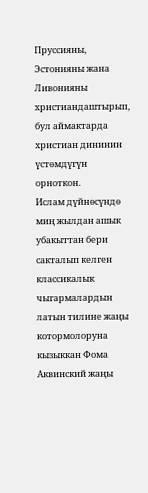Пруссияны, Эстонияны жана Ливонияны христиандаштырып, бул аймактарда христиан дининин үстөмдүгүн орноткон.
Ислам дүйнөсүндө миң жылдан ашык убакыттан бери сакталып келген классикалык чыгармалардын латын тилине жаңы котормолоруна кызыккан Фома Аквинский жаңы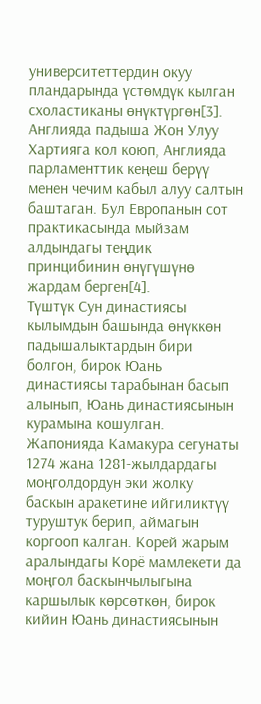университеттердин окуу пландарында үстөмдүк кылган схоластиканы өнүктүргөн[3]. Англияда падыша Жон Улуу Хартияга кол коюп, Англияда парламенттик кеңеш берүү менен чечим кабыл алуу салтын баштаган. Бул Европанын сот практикасында мыйзам алдындагы теңдик принцибинин өнүгүшүнө жардам берген[4].
Түштүк Сун династиясы кылымдын башында өнүккөн падышалыктардын бири болгон, бирок Юань династиясы тарабынан басып алынып, Юань династиясынын курамына кошулган. Жапонияда Камакура сегунаты 1274 жана 1281-жылдардагы моңголдордун эки жолку баскын аракетине ийгиликтүү туруштук берип, аймагын коргооп калган. Корей жарым аралындагы Корё мамлекети да моңгол баскынчылыгына каршылык көрсөткөн, бирок кийин Юань династиясынын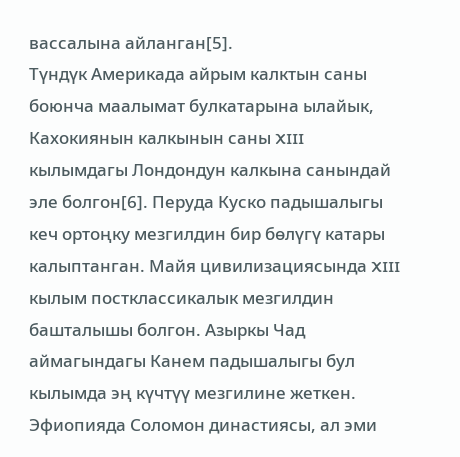вассалына айланган[5].
Түндүк Америкада айрым калктын саны боюнча маалымат булкатарына ылайык, Кахокиянын калкынын саны XIII кылымдагы Лондондун калкына санындай эле болгон[6]. Перуда Куско падышалыгы кеч ортоңку мезгилдин бир бөлүгү катары калыптанган. Майя цивилизациясында XIII кылым постклассикалык мезгилдин башталышы болгон. Азыркы Чад аймагындагы Канем падышалыгы бул кылымда эң күчтүү мезгилине жеткен. Эфиопияда Соломон династиясы, ал эми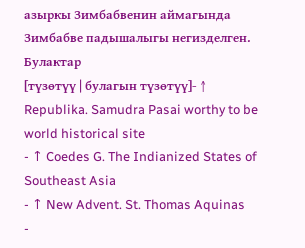азыркы Зимбабвенин аймагында Зимбабве падышалыгы негизделген.
Булактар
[түзөтүү | булагын түзөтүү]- ↑ Republika. Samudra Pasai worthy to be world historical site
- ↑ Coedes G. The Indianized States of Southeast Asia
- ↑ New Advent. St. Thomas Aquinas
-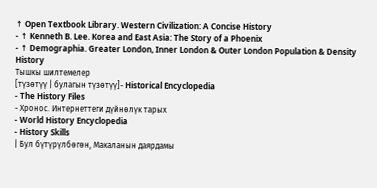↑ Open Textbook Library. Western Civilization: A Concise History
- ↑ Kenneth B. Lee. Korea and East Asia: The Story of a Phoenix
- ↑ Demographia. Greater London, Inner London & Outer London Population & Density History
Тышкы шилтемелер
[түзөтүү | булагын түзөтүү]- Historical Encyclopedia
- The History Files
- Хронос. Интернеттеги дүйнөлүк тарых
- World History Encyclopedia
- History Skills
| Бул бүтүрүлбөгөн, Макаланын даярдамы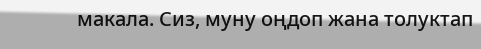макала. Сиз, муну оңдоп жана толуктап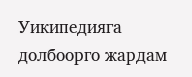Уикипедияга долбоорго жардам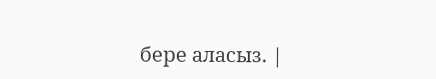бере аласыз. |